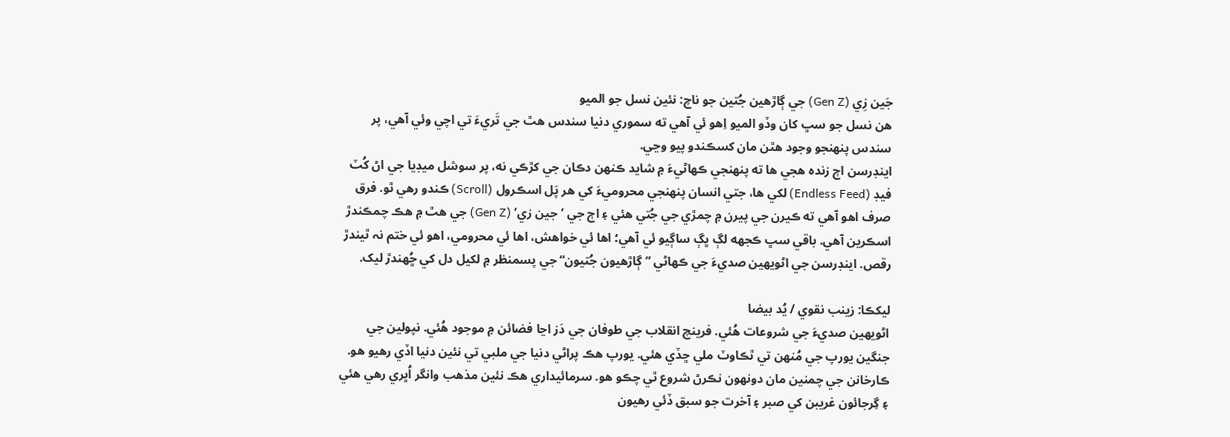جَين زِي (Gen Z) جي ڳاڙهين جُتين جو ناچ: نئين نسل جو الميو
هن نسل جو سڀ کان وڏو الميو اِھو ئي آهي ته سموري دنيا سندس ھٿ جي تَريءَ تي اچي وئي آهي، پر سندس پنهنجو وجود هٿن مان کسڪندو پيو وڃي.
اينڊرسن اڄ زنده هجي ها ته پنھنجي ڪھاڻيءَ ۾ شايد ڪنهن دڪان جي کڙڪي نه، پر سوشل ميڊيا جي اڻ کُٽ فيڊ (Endless Feed) لکي ها، جتي انسان پنهنجي محروميءَ کي هر پَل اسڪرول (Scroll) ڪندو رهي ٿو. فرق صرف اهو آهي ته ڪيرن جي پيرن ۾ چمڙي جي جُتي هئي ۽ اڄ جي ’جين زي‘ (Gen Z) جي هٿ ۾ هڪ چمڪندڙ اسڪرين آهي. باقي سڀ ڪجهه لڳ ڀڳ ساڳيو ئي آهي؛ اها ئي خواهش، اها ئي محرومي، اهو ئي ختم نہ ٿيندڙ رقص. اينڊرسن جي اڻويھين صديءَ جي ڪھاڻي ”ڳاڙهيون جُتيون“ جي پسمنظر ۾ لکيل دل کي ڇُھندڙ ليک.

ليکڪا: زينب نقوي / يُد بيضا
اڻويهين صديءَ جي شروعات ھُئي. فرينچ انقلاب جي طوفان جي دَز اڃا فضائن ۾ موجود ھُئي. نپولين جي جنگين يورپ جي مُنھن تي ٿڪاوٽ ملي ڇڏي هئي. يورپ هڪ پراڻي دنيا جي ملبي تي نئين دنيا اڏي رهيو هو. ڪارخانن جي چمنين مان دونھون نڪرڻ شروع ٿي چڪو هو. سرمائيداري هڪ نئين مذهب وانگر اُڀري رهي هئي ۽ گِرجائون غريبن کي صبر ۽ آخرت جو سبق ڏئي رهيون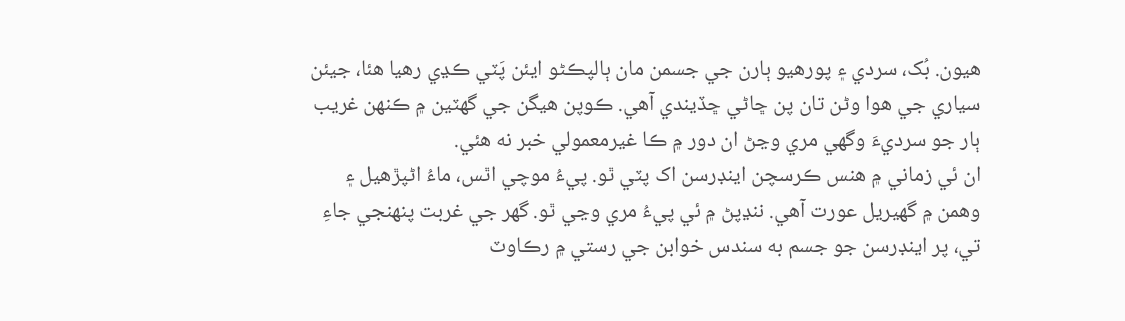هيون. بُک، سردي ۽ پورھيو ٻارن جي جسمن مان ٻالپڪڻو ايئن پَٽي ڪڍي رهيا هئا، جيئن سياري جي هوا وڻن تان پن ڇاڻي ڇڏيندي آهي. ڪوپن هيگن جي گهٽين ۾ ڪنهن غريب ٻار جو سرديءَ وگهي مري وڃڻ ان دور ۾ ڪا غيرمعمولي خبر نه هئي.
ان ئي زماني ۾ هنس ڪرسچن اينڊرسن اک پٽي ٿو. پيءُ موچي اٿس، ماءُ اڻپڙهيل ۽ وهمن ۾ گھيريل عورت آهي. ننڍپڻ ۾ ئي پيءُ مري وڃي ٿو. گھر جي غربت پنهنجي جاءِ تي، پر اينڊرسن جو جسم به سندس خوابن جي رستي ۾ رڪاوٽ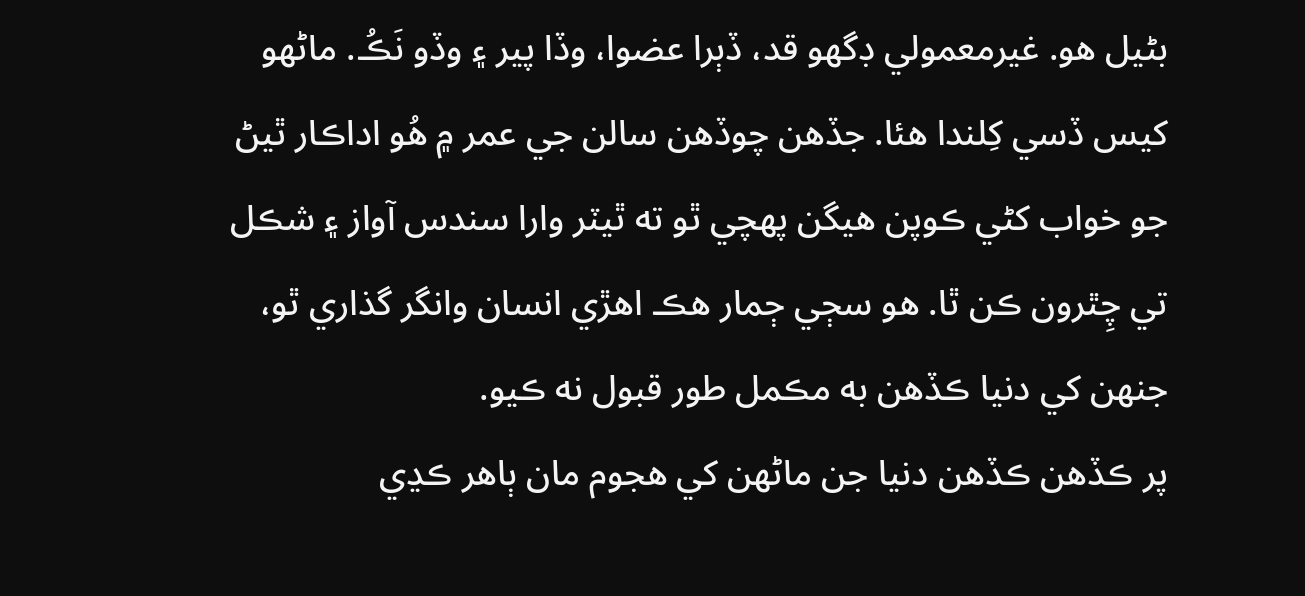بڻيل هو. غيرمعمولي ڊگهو قد، ڏٻرا عضوا، وڏا پير ۽ وڏو نَڪُ. ماڻهو کيس ڏسي کِلندا هئا. جڏهن چوڏهن سالن جي عمر ۾ هُو اداڪار ٿيڻ جو خواب کڻي ڪوپن هيگن پهچي ٿو ته ٿيٽر وارا سندس آواز ۽ شڪل تي چِٿرون ڪن ٿا. هو سڄي ڄمار هڪ اهڙي انسان وانگر گذاري ٿو، جنهن کي دنيا ڪڏهن به مڪمل طور قبول نه ڪيو.
پر ڪڏهن ڪڏهن دنيا جن ماڻهن کي هجوم مان ٻاهر ڪڍي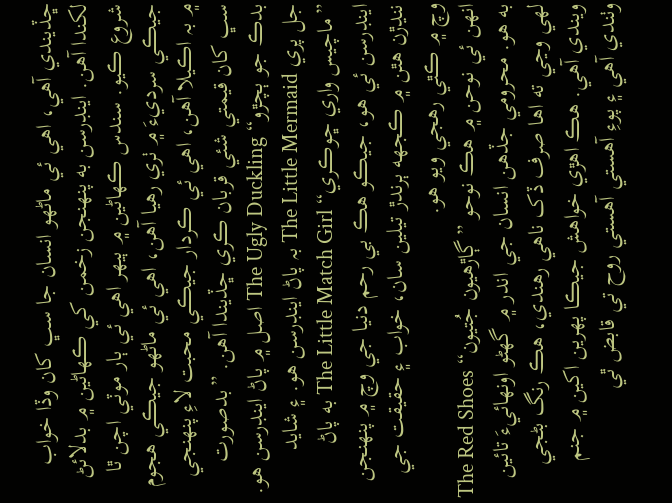ڇڏيندي آهي، اهي ئي ماڻهو انسان جا سڀ کان وڏا خواب لکندا آهن. اينڊرسن به پنهنجن زخمن کي ڪهاڻين ۾ بدلائڻ شروع ڪيو. سندس ڪهاڻين ۾ ٻيهر اهي ئي ٻار موٽي اچن ٿا جيڪي سرديءَ ۾ ٺري رهيا آهن، اهي ئي ماڻھو جيڪي هجوم ۾ بہ اڪيلا آهن، اهي ئي ڪردار جيڪي محبت لاءِ پنهنجي سڀ کان قيمتي شئي قربان ڪري ڇڏيندا آهن. ”بدصورت بدڪ جو ٻچڙو“ The Ugly Duckling اصل ۾ پاڻ اينڊرسن هو. جل پري The Little Mermaid بہ پاڻ اينڊرسن هو. ۽ شايد ”ماچيس واري ڇوڪري“ The Little Match Girl به پاڻ اينڊرسن ئي هو، جيڪو هڪ بي رحم دنيا جي وچ ۾ پنهنجن ننڍڙن هٿن ۾ ڪجهه ٻرندڙ تيلين سان، خواب ۽ حقيقت جي وچ ۾ ڪٿي رهجي ويو هو.
انهن ئي نوحن ۾ هڪ نوحو ”ڳاڙهيون جُتيون“ The Red Shoes به هو. محرومي جڏهن انسان جي اندر ۾ گهڻو اونھائيءَ تائين لهي وڃي ته اها صرف ڏک ناهي رهندي، هڪ رنگ بڻجي ويندي آهي. هڪ اهڙي خواهش جيڪا پهرين اکين ۾ جنم وٺندي آهي ۽ پوءِ آهستي آهستي روح تي قابض ٿي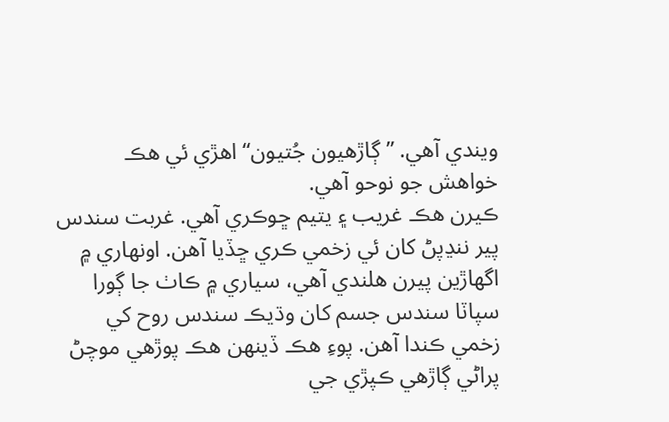ويندي آهي. ”ڳاڙهيون جُتيون“ اهڙي ئي هڪ خواهش جو نوحو آهي.
ڪيرن هڪ غريب ۽ يتيم ڇوڪري آهي. غربت سندس پير ننڍپڻ کان ئي زخمي ڪري ڇڏيا آهن. اونهاري ۾ اگهاڙين پيرن هلندي آهي، سياري ۾ ڪاٺ جا ڳورا سپاٽا سندس جسم کان وڌيڪ سندس روح کي زخمي ڪندا آهن. پوءِ هڪ ڏينهن هڪ پوڙهي موچڻ پراڻي ڳاڙهي ڪپڙي جي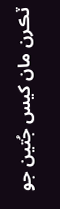ٽڪرن مان کيس جُتين جو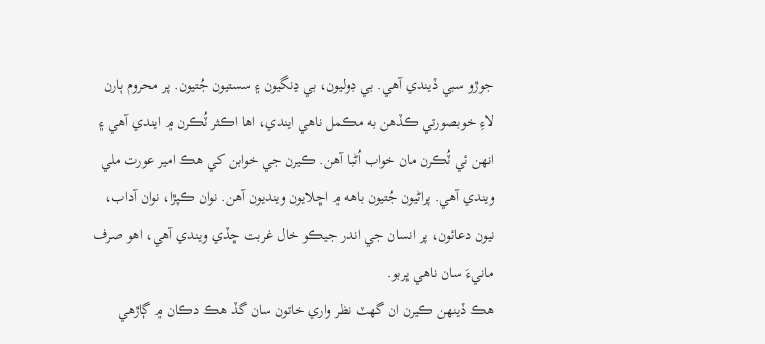جوڙو سبي ڏيندي آهي. بي ڊوليون، بي ڍنگيون ۽ سستيون جُتيون. پر محروم ٻارن لاءِ خوبصورتي ڪڏهن به مڪمل ناهي ايندي، اها اڪثر ٽُڪرن ۾ ايندي آهي ۽ انهن ئي ٽُڪرن مان خواب اُڻبا آهن. ڪيرن جي خوابن کي هڪ امير عورت ملي ويندي آهي. پراڻيون جُتيون باهه ۾ اڇلايون وينديون آهن. نوان ڪپڙا، نوان آداب، نيون دعائون، پر انسان جي اندر جيڪو خال غربت ڇڏي ويندي آهي، اهو صرف مانيءَ سان ناهي ڀربو.
هڪ ڏينهن ڪيرن ان گهٽ نظر واري خاتون سان گڏ هڪ دڪان ۾ ڳاڙهي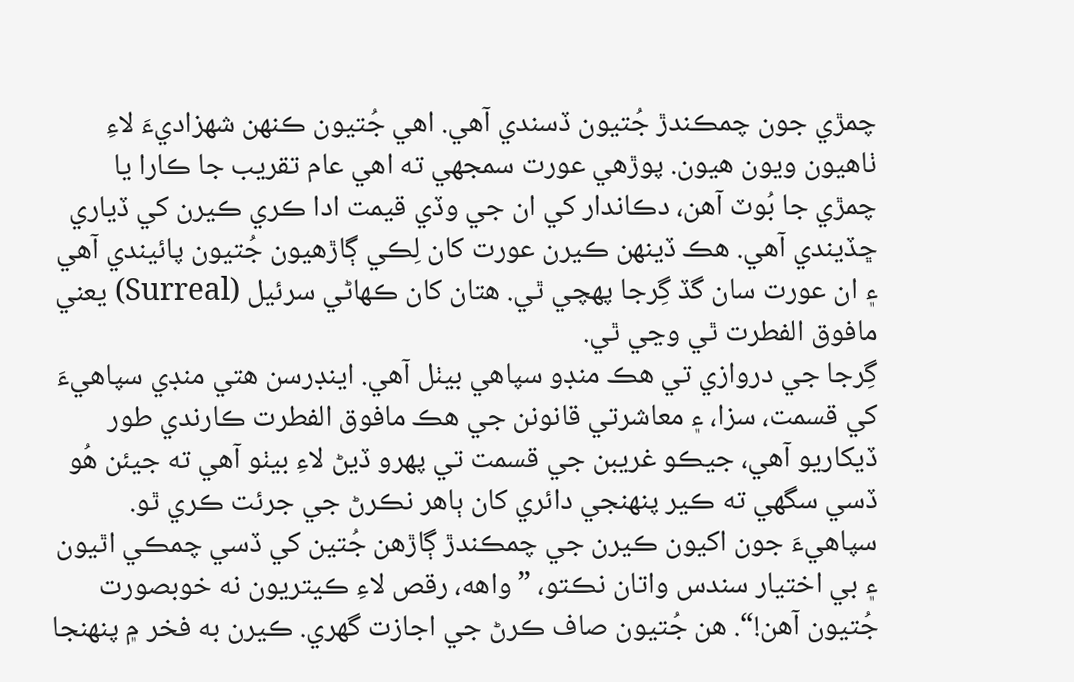چمڙي جون چمڪندڙ جُتيون ڏسندي آهي. اهي جُتيون ڪنهن شهزاديءَ لاءِ ٺاهيون ويون هيون. پوڙهي عورت سمجهي ته اهي عام تقريب جا ڪارا يا چمڙي جا بُوٽ آهن، دڪاندار کي ان جي وڏي قيمت ادا ڪري ڪيرن کي ڏياري ڇڏيندي آهي. هڪ ڏينهن ڪيرن عورت کان لِڪي ڳاڙهيون جُتيون پائيندي آهي ۽ ان عورت سان گڏ گِرجا پهچي ٿي. هتان کان ڪھاڻي سرئيل (Surreal) يعني مافوق الفطرت ٿي وڃي ٿي.
گِرجا جي دروازي تي هڪ منڊو سپاهي بيٺل آهي. اينڊرسن هتي منڊي سپاهيءَ کي قسمت، سزا، ۽ معاشرتي قانونن جي هڪ مافوق الفطرت ڪارندي طور ڏيکاريو آهي، جيڪو غريبن جي قسمت تي پهرو ڏيڻ لاءِ بيٺو آهي ته جيئن هُو ڏسي سگهي ته ڪير پنهنجي دائري کان ٻاهر نڪرڻ جي جرئت ڪري ٿو.
سپاهيءَ جون اکيون ڪيرن جي چمڪندڙ ڳاڙهن جُتين کي ڏسي چمڪي اٿيون ۽ بي اختيار سندس واتان نڪتو، ”واهه، رقص لاءِ ڪيتريون نه خوبصورت جُتيون آهن!“. هن جُتيون صاف ڪرڻ جي اجازت گهري. ڪيرن به فخر ۾ پنهنجا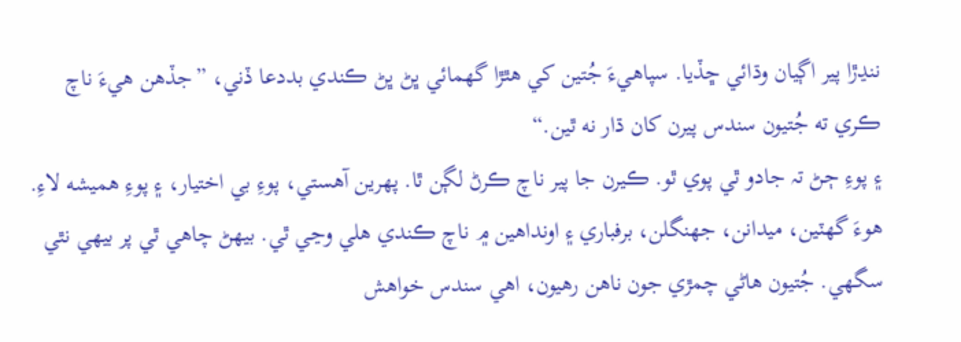ننڍڙا پير اڳيان وڌائي ڇڏيا. سپاهيءَ جُتين کي ھٿڙا گھمائي ڀڻ ڀڻ ڪندي بددعا ڏني، ”جڏهن هيءَ ناچ ڪري ته جُتيون سندس پيرن کان ڌار نه ٿين.“
۽ پوءِ ڄڻ تہ جادو ٿي پوي ٿو. ڪيرن جا پير ناچ ڪرڻ لڳن ٿا. پهرين آهستي، پوءِ بي اختيار، ۽ پوءِ هميشه لاءِ. هوءَ گهٽين، ميدانن، جهنگلن، برفباري ۽ اونداهين ۾ ناچ ڪندي هلي وڃي ٿي. بيهڻ چاهي ٿي پر بيهي نٿي سگهي. جُتيون هاڻي چمڙي جون ناهن رهيون، اهي سندس خواهش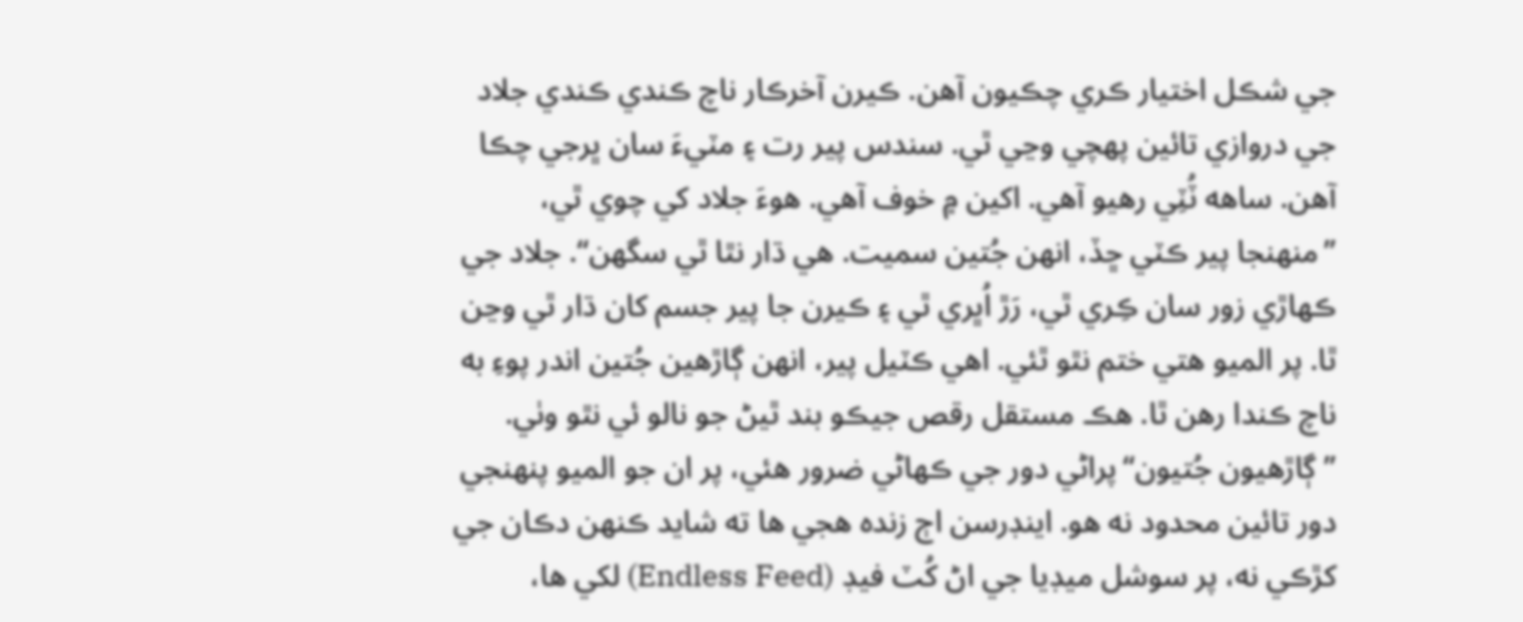جي شڪل اختيار ڪري چڪيون آهن. ڪيرن آخرڪار ناچ ڪندي ڪندي جلاد جي دروازي تائين پهچي وڃي ٿي. سندس پير رت ۽ مٽيءَ سان ڀرجي چڪا آهن. ساهه ٽُٽِي رهيو آهي. اکين ۾ خوف آهي. هوءَ جلاد کي چوي ٿي، ”منهنجا پير ڪٽي ڇڏ، انهن جُتين سميت. هي ڌار نٿا ٿي سگهن“. جلاد جي ڪهاڙي زور سان ڪِري ٿي، رَڙ اُڀري ٿي ۽ ڪيرن جا پير جسم کان ڌار ٿي وڃن ٿا. پر الميو هتي ختم نٿو ٿئي. اهي ڪٽيل پير، انهن ڳاڙهين جُتين اندر پوءِ به ناچ ڪندا رهن ٿا. هڪ مستقل رقص جيڪو بند ٿيڻ جو نالو ئي نٿو وٺي.
”ڳاڙهيون جُتيون“پراڻي دور جي ڪهاڻي ضرور هئي، پر ان جو الميو پنهنجي دور تائين محدود نه هو. اينڊرسن اڄ زنده هجي ها ته شايد ڪنهن دڪان جي کڙڪي نه، پر سوشل ميڊيا جي اڻ کُٽ فيڊ (Endless Feed) لکي ها،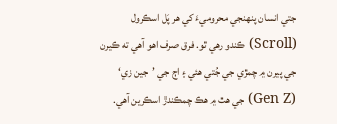جتي انسان پنهنجي محروميءَ کي هر پَل اسڪرول (Scroll) ڪندو رهي ٿو. فرق صرف اهو آهي ته ڪيرن جي پيرن ۾ چمڙي جي جُتي هئي ۽ اڄ جي ’جين زي‘ (Gen Z) جي هٿ ۾ هڪ چمڪندڙ اسڪرين آهي.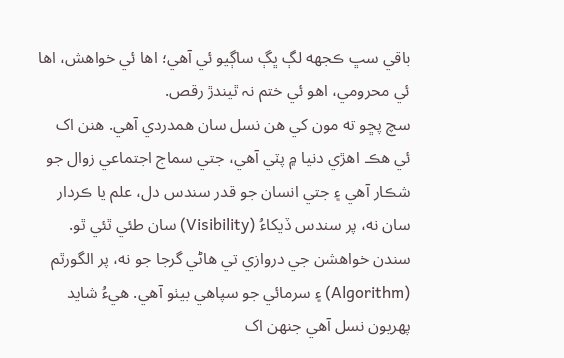باقي سڀ ڪجهه لڳ ڀڳ ساڳيو ئي آهي؛ اها ئي خواهش، اها ئي محرومي، اهو ئي ختم نہ ٿيندڙ رقص.
سچ پڇو ته مون کي هن نسل سان همدردي آهي. هنن اک ئي هڪ اهڙي دنيا ۾ پٽي آهي، جتي سماج اجتماعي زوال جو شڪار آهي ۽ جتي انسان جو قدر سندس دل، علم يا ڪردار سان نه، پر سندس ڏيکاءُ (Visibility) سان طئي ٿئي ٿو. سندن خواهشن جي دروازي تي هاڻي گرجا جو نه، پر الگورٿم (Algorithm) ۽ سرمائي جو سپاهي بيٺو آهي. هيءُ شايد پهريون نسل آهي جنهن اک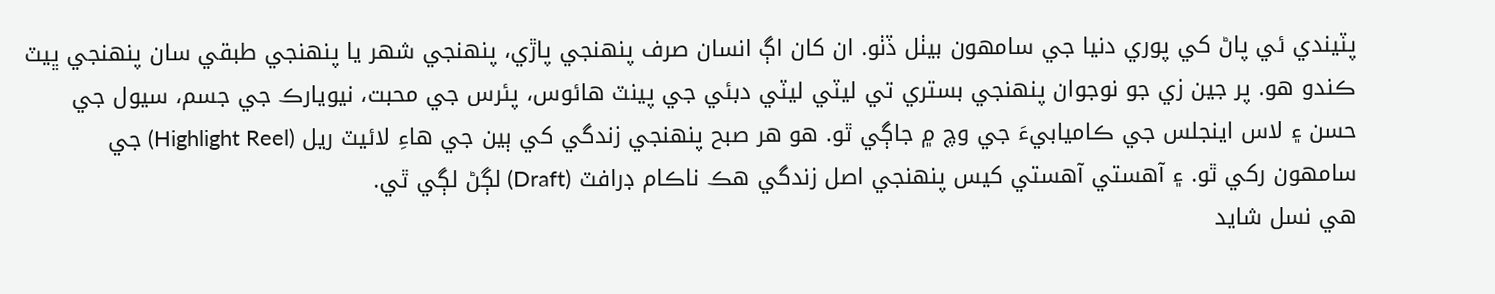پٽيندي ئي پاڻ کي پوري دنيا جي سامهون بيٺل ڏٺو. ان کان اڳ انسان صرف پنهنجي پاڙي، پنهنجي شهر يا پنهنجي طبقي سان پنهنجي ڀيٽ ڪندو هو. پر جين زي جو نوجوان پنهنجي بستري تي ليٽي ليٽي دبئي جي پينٽ هائوس، پئرس جي محبت، نيويارڪ جي جسم، سيول جي حسن ۽ لاس اينجلس جي ڪاميابيءَ جي وچ ۾ جاڳي ٿو. هو هر صبح پنهنجي زندگي کي ٻين جي هاءِ لائيٽ ريل (Highlight Reel) جي سامهون رکي ٿو. ۽ آهستي آهستي کيس پنهنجي اصل زندگي هڪ ناڪام ڊرافٽ (Draft) لڳڻ لڳي ٿي.
هي نسل شايد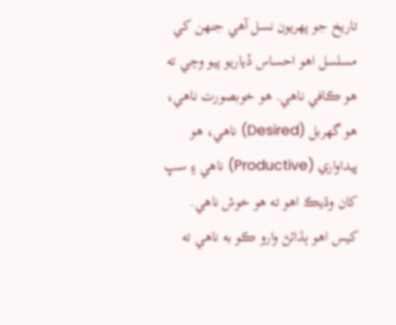تاريخ جو پهريون نسل آهي جنهن کي مسلسل اهو احساس ڏياريو پيو وڃي ته هو ڪافي ناهي. هو خوبصورت ناهي، هو گهربل (Desired) ناهي، هو پيداواري (Productive) ناهي ۽ سڀ کان وڌيڪ اهو ته هو خوش ناهي.
کيس اهو ٻڌائڻ وارو ڪو به ناهي ته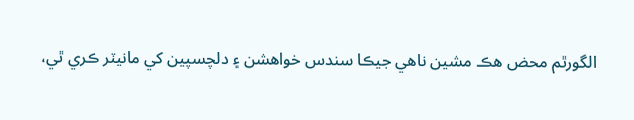الگورٿم محض هڪ مشين ناهي جيڪا سندس خواهشن ۽ دلچسپين کي مانيٽر ڪري ٿي،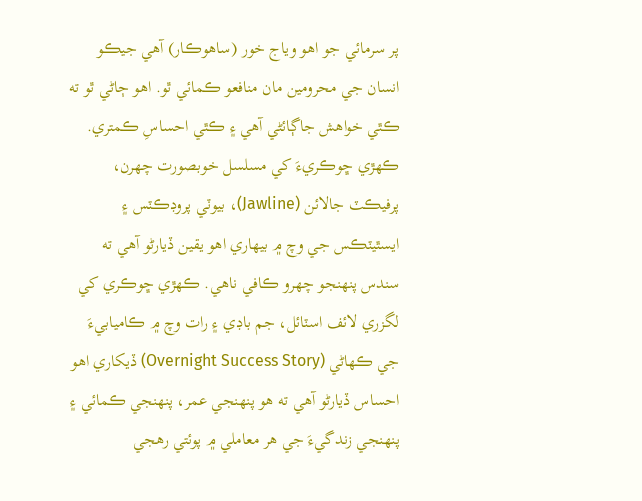پر سرمائي جو اهو وياج خور (ساهوڪار) آهي جيڪو انسان جي محرومين مان منافعو ڪمائي ٿو. اهو ڄاڻي ٿو ته ڪٿي خواهش جاڳائڻي آهي ۽ ڪٿي احساسِ ڪمتري. ڪهڙي ڇوڪريءَ کي مسلسل خوبصورت چهرن، پرفيڪٽ جالائن (Jawline)، بيوٽي پروڊڪٽس ۽ ايسٿيٽڪس جي وچ ۾ بيهاري اهو يقين ڏيارڻو آهي ته سندس پنهنجو چهرو ڪافي ناهي. ڪهڙي ڇوڪري کي لگزري لائف اسٽائل، جم باڊي ۽ رات وچ ۾ ڪاميابيءَ جي ڪهاڻي (Overnight Success Story) ڏيکاري اهو احساس ڏيارڻو آهي ته هو پنهنجي عمر، پنهنجي ڪمائي ۽ پنهنجي زندگيءَ جي هر معاملي ۾ پوئتي رهجي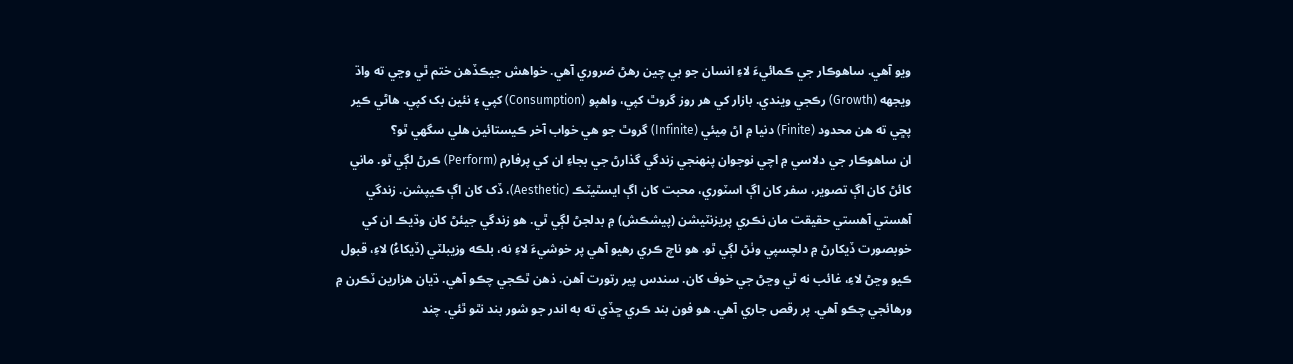ويو آهي. ساهوڪار جي ڪمائيءَ لاءِ انسان جو بي چين رهڻ ضروري آهي. خواهش جيڪڏهن ختم ٿي وڃي ته واڌ ويجهه (Growth) رڪجي ويندي. بازار کي هر روز گروٿ کپي، واهپو (Consumption) کپي ۽ نئين بک کپي. هاڻي ڪير پڇي ته هن محدود (Finite) دنيا ۾ اڻ مِيئي (Infinite) گروٿ جو هي خواب آخر ڪيستائين هلي سگهي ٿو؟
ان ساهوڪار جي دلاسي ۾ اچي نوجوان پنهنجي زندگي گذارڻ جي بجاءِ ان کي پرفارم (Perform) ڪرڻ لڳي ٿو. ماني کائڻ کان اڳ تصوير، سفر کان اڳ اسٽوري، محبت کان اڳ ايسٿيٽڪ (Aesthetic)، ڏک کان اڳ ڪيپشن. زندگي آهستي آهستي حقيقت مان نڪري پريزنٽيشن (پيشڪش) ۾ بدلجڻ لڳي ٿي. هو زندگي جيئڻ کان وڌيڪ ان کي خوبصورت ڏيکارڻ ۾ دلچسپي وٺڻ لڳي ٿو. هو ناچ ڪري رهيو آهي پر خوشيءَ لاءِ نه، بلڪه وزيبلٽي (ڏيکاءُ) لاءِ، قبول ڪيو وڃڻ لاءِ، غائب نه ٿي وڃڻ جي خوف کان. سندس پير رتورت آهن. ذهن ٿڪجي چڪو آهي. ڌيان هزارين ٽڪرن ۾ ورهائجي چڪو آهي. پر رقص جاري آهي. هو فون بند ڪري ڇڏي ته به اندر جو شور بند نٿو ٿئي. چند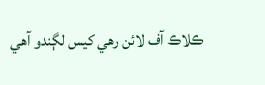ڪلاڪ آف لائن رهي کيس لڳندو آهي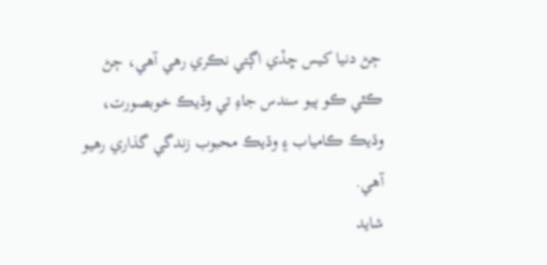ڄڻ دنيا کيس ڇڏي اڳتي نڪري رهي آهي، ڄڻ ڪٿي ڪو ٻيو سندس جاءِ تي وڌيڪ خوبصورت، وڌيڪ ڪامياب ۽ وڌيڪ محبوب زندگي گذاري رهيو آهي.
شايد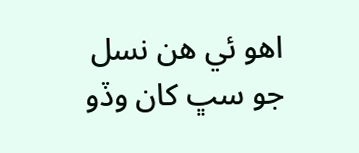اهو ئي هن نسل جو سڀ کان وڏو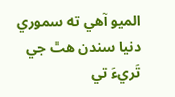الميو آهي ته سموري دنيا سندن ھٿ جي تَريءَ تي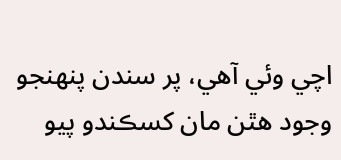اچي وئي آهي، پر سندن پنهنجو وجود هٿن مان کسڪندو پيو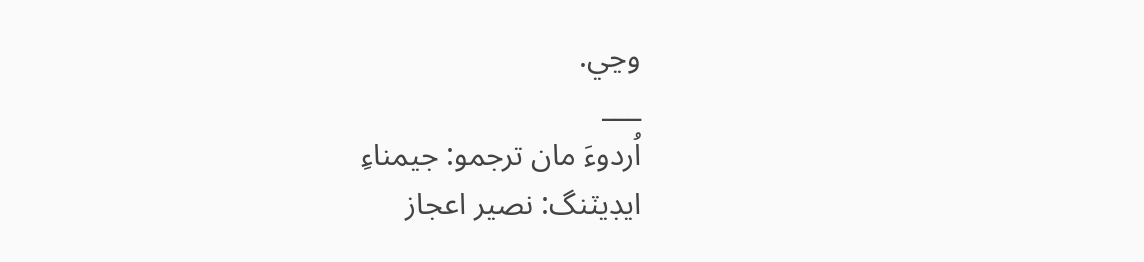وڃي.
___
اُردوءَ مان ترجمو: جيمناءِ
ايڊيٽنگ: نصير اعجاز